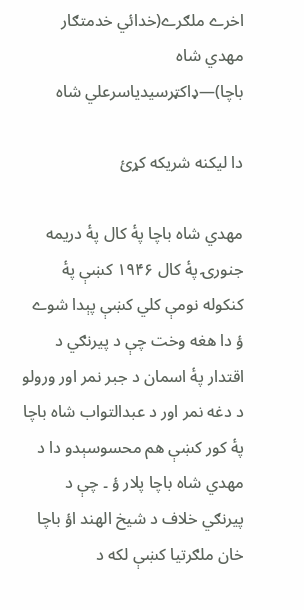اخرے ملګرے(خدائي خدمتګار مهدي شاه باچا)—ډاکټرسيدياسرعلي شاه

دا ليکنه شريکه کړئ

مهدي شاه باچا پۀ کال پۀ دریمه جنورۍ پۀ کال ۱۹۴۶ کښې پۀ کنکوله نومې کلي کښې پېدا شوے ؤ دا هغه وخت چې د پیرنګي د اقتدار پۀ اسمان د جبر نمر اور ورولو د دغه نمر اور د عبدالتواب شاه باچا پۀ کور کښې هم محسوسېدو دا د مهدي شاه باچا پلار ؤ ۔ چې د پیرنګي خلاف د شیخ الهند اؤ باچا خان ملګرتیا کښې لکه د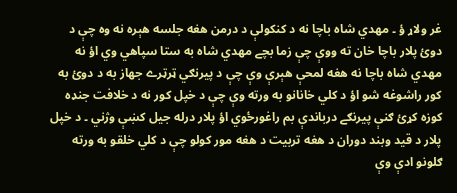غر ولاړ ؤ ۔ مهدي شاه باچا نه د کنکولې د درمن هغه جلسه هېره نه وه چې د دوئ پلار باچا خان ته ووې چې زما بچے مهدي شاه به ستا سپاهي وي اؤ نه مهدي شاه باچا نه هغه لمحې هېرې وې چې د پیرنګي ټرټرے جهاز به د دوئ به کور راشوغه شو اؤ د کلي خانانو به ورته وې چې د خپل کور نه د خلافت جنډه کوزه کړئ ګنې پیرنګے درباندې بم راغورځوي اؤ پلار درله جیل کښې وژني ۔ د خپل پلار د قید وبند دوران د هغه تربیت د هغه مور کولو چې د کلي خلقو به ورته ګلونو ادې وې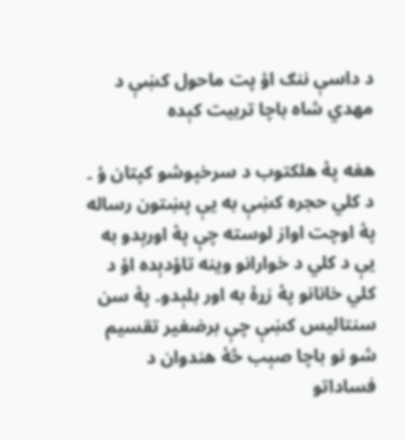د داسې ننګ اؤ پت ماحول کښې د مهدي شاه باچا تربیت کېده

هغه پۀ هلکتوب د سرخپوشو کپتان ؤ ۔ د کلي حجره کښې به یې پښتون رساله پۀ اوچت اواز لوسته چې پۀ اورېدو به یې د کلي د خوارانو وینه تاؤدېده اؤ د کلي خانانو پۀ زړۀ به اور بلېدو۔ پۀ سن سنتالیس کښې چې برضغیر تقسیم شو نو باچا صېب څۀ هندوان د فساداتو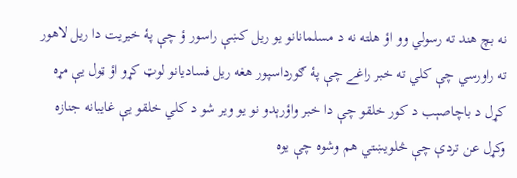نه بچ هند ته رسولي وو اؤ هلته نه د مسلمانانو یو ریل کښې راسور ؤ چې پۀ خیریت دا ریل لاهور ته راورسي چې کلي ته خبر راغے چې پۀ ګورداسپور هغه ریل فسادیانو لوټ کړو اؤ ټول یې مړه کړل د باچاصېب د کور خلقو چې دا خبر واؤرېدو نو یو ویر شو د کلي خلقو یې غایبانه جنازه وکړل عن تردې چې څلویښتي هم وشوه چې یوه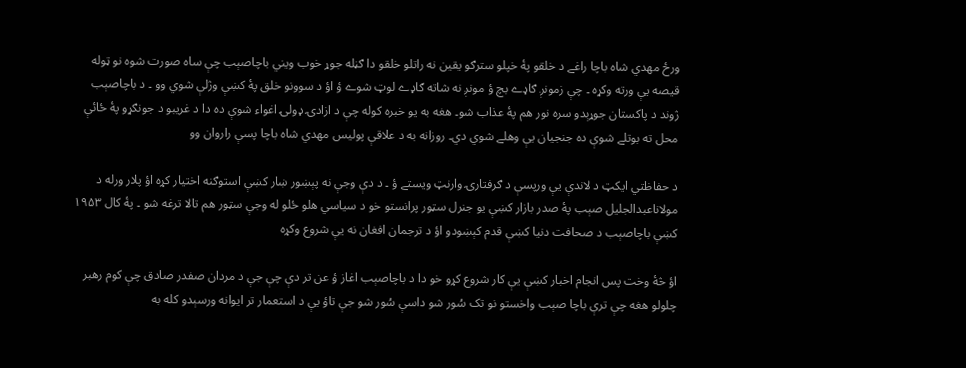ورځ مهدي شاه باچا راغے د خلقو پۀ خپلو سترګو یقین نه راتلو خلقو دا ګڼله جوړ خوب ویني باچاصېب چې ساه صورت شوه نو ټوله قیصه یې ورته وکړه ۔ چې زمونږ ګاډے بچ ؤ مونږ نه شاته ګاډے لوټ شوے ؤ اؤ د سوونو خلق پۀ کښې وژلې شوي وو ۔ د باچاصېب ژوند د پاکستان جوړېدو سره نور هم پۀ عذاب شو۔ هغه به یو خبره کوله چې د ازادۍ ډولۍ اغواء شوې ده دا د غریبو د جونګړو پۀ ځائې محل ته بوتلے شوې ده جنجیان یې وهلے شوي دي۔ روزانه به د علاقې پولیس مهدي شاه باچا پسې راروان وو

د حفاظتي ایکټ د لاندې یې ورپسې د ګرفتارۍ وارنټ ویستے ؤ ۔ د دې وجې نه پېښور ښار کښې استوګنه اختیار کړه اؤ پلار ورله د مولاناعبدالجلیل صېب پۀ صدر بازار کښې یو جنرل سټور پرانستو خو د سیاسي هلو ځلو له وجې سټور هم تالا ترغه شو ۔ پۀ کال ۱۹۵۳ کښې باچاصېب د صحافت دنیا کښې قدم کېښودو اؤ د ترجمان افغان نه یې شروع وکړه

اؤ څۀ وخت پس انجام اخبار کښې یې کار شروع کړو خو دا د باچاصېب اغاز ؤ عن تر دې چې جې د مردان صفدر صادق چې کوم رهبر چلولو هغه چې ترې باچا صېب واخستو نو تک سُور شو داسې سُور شو جې تاؤ یې د استعمار تر ایوانه ورسېدو کله به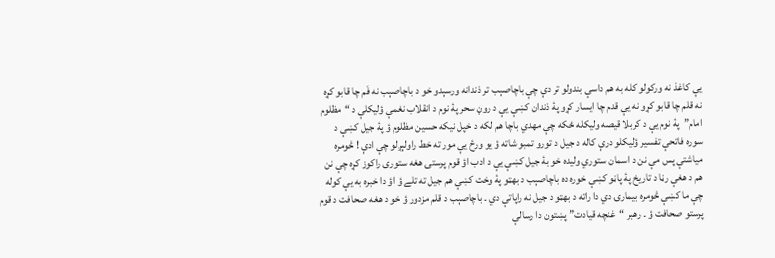یې کاغذ نه ورکولو کله به هم داسې بندولو تر دې چې باچاصېب تر ذندانه ورسېدو خو د باچاصېب نه فَم چا قابو کړه نه قلم چا قابو کړو نه یې قدم چا ایسار کړو پۀ ذندان کښې یې د روڼ سحر پۀ نوم د انقلاب نغمې ؤلیکلې د “مظلوم امام”پۀ نوم یې د کربلا قیصه ولیکله ځکه چې مهدي باچا هم لکه د خپل نیکه حسین مظلوم ؤ پۀ جیل کښې د سوره فاتحې تفسیر ؤلیکلو درې کاله د جیل د تورو تمبو شاته ؤ یو ورځ یې مور ته خط راولېږلو چې ادې ! څومره میاشتې پس مې نن د اسمان ستوري ولیده خو بۀ جیل کښې یې د ادب اؤ قوم پرستۍ هغه ستوری راکوز کړه چې نن هم د هغې رڼا د تاریخ پۀ پاڼو کښې خوره ده باچاصېب د بهټو پۀ وخت کښې هم جیل ته تلے ؤ اؤ دا خبره به یې کوله چې ما کښې څومره بیمارۍ دي دا راته د بهټو د جیل نه راپاتې دي ۔ باچاصېب د قلم مزدور ؤ خو د هغه صحافت د قوم پرستو صحافت ؤ ۔ رهبر “غنچه قیادت” پښتون دا رسالې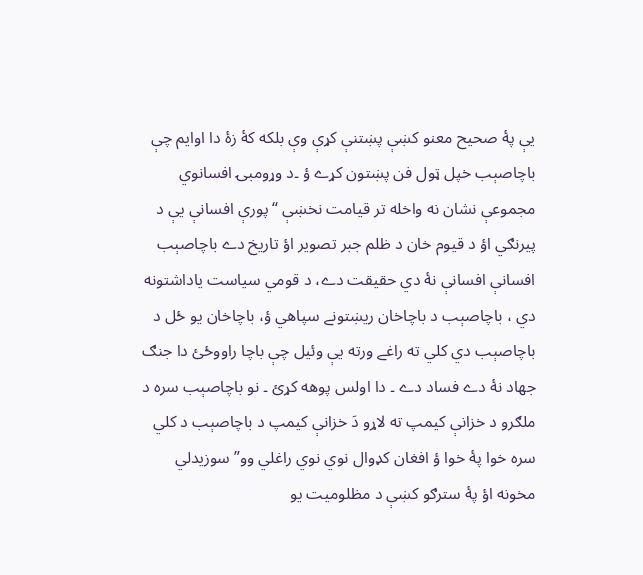یې پۀ صحیح معنو کښې پښتنې کړې وې بلکه کۀ زۀ دا اوایم چې باچاصېب خپل ټول فن پښتون کړے ؤ ۔د وړومبۍ افسانوي مجموعې نشان نه واخله تر قیامت نخښې “پورې افسانې یې د پیرنګي اؤ د قیوم خان د ظلم جبر تصویر اؤ تاریخ دے باچاصېب افسانې افسانې نۀ دي حقیقت دے، د قومي سیاست یاداشتونه دي ، باچاصېب د باچاخان ریښتونے سپاهي ؤ، باچاخان یو ځل د باچاصېب دي کلي ته راغے ورته یې وئیل چې باچا راووځئ دا جنګ جهاد نۀ دے فساد دے ۔ دا اولس پوهه کړئ ۔ نو باچاصېب سره د ملګرو د خزانې کیمپ ته لاړو دَ خزانې کیمپ د باچاصېب د کلي سره خوا پۀ خوا ؤ افغان کډوال نوي نوي راغلي وو”سوزیدلي مخونه اؤ پۀ سترګو کښې د مظلومیت یو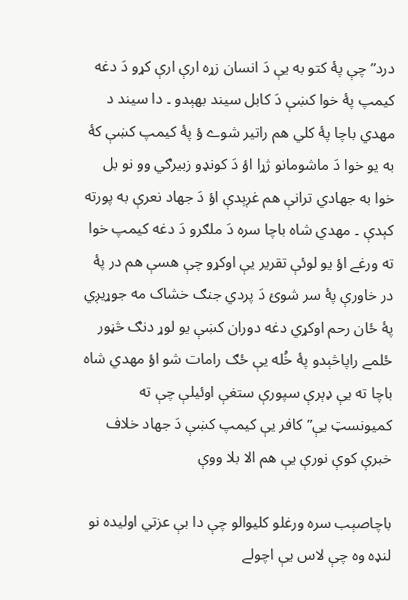درد” چې پۀ کتو به یې دَ انسان زړه ارې ارې کړو دَ دغه کیمپ پۀ خوا کښې دَ کابل سیند بهېدو ۔ دا سیند د مهدي باچا پۀ کلي هم راتیر شوے ؤ پۀ کیمپ کښې کۀ به یو خوا دَ ماشومانو ژړا اؤ دَ کونډو زبیرګي وو نو بل خوا به جهادي ترانې هم غږېدې اؤ دَ جهاد نعرې به پورته کېدې ۔ مهدي شاه باچا سره دَ ملګرو دَ دغه کیمپ خوا ته ورغے اؤ یو لوئې تقریر یې اوکړو چې هسې هم در پۀ در خاورې پۀ سر شوئ دَ پردي جنګ خشاک مه جوړیږي پۀ ځان رحم اوکړي دغه دوران کښې یو لوړ دنګ څڼور ځلمے راپاڅېدو پۀ خُله یې ځګ رامات شو اؤ مهدي شاه باچا ته یې ډېرې سپورې ستغې اوئیلې چې ته کمیونسټ یې”کافر یې کیمپ کښې دَ جهاد خلاف خبرې کوې نورې یې هم الا بلا ووې

باچاصېب سره ورغلو کلیوالو چې دا بې عزتي اولیده نو لنډه وه چې لاس یې اچولے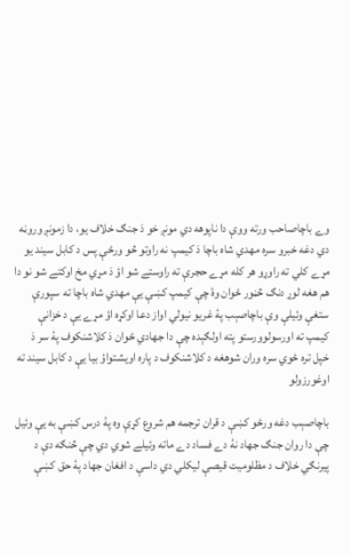وے باچاصاحب ورته ووې دا ناپوهه دي مونږ خو دَ جنګ خلاف یو، دا زمونږ وروڼه دي دغه خبرو سره مهدي شاه باچا دَ کیمپ نه راوتو څو ورځې پس د کابل سیند یو مړے کلي ته راوړو هر کله مړے حجرې ته راوستے شو اؤ دَ مړي مخ اوکتے شو نو دا هم هغه لوړ دنګ څڼور ځوان وۀ چې کیمپ کښې یې مهدي شاه باچا ته سپورې ستغې وئیلې وې باچاصېب پۀ غریو نیولي اواز دعا اوکړه اؤ مړے یې د خزانې کیمپ ته اورسولوورستو پته اولګېده چې دا جهادي ځوان دَ کلاشنکوف پۀ سر دَ خپل تره ځوي سره وران شوهغه د کلاشنکوف د پاره اویشتواؤ بیا یې د کابل سیند ته اوغورزولو

باچاصېب دغه ورځو کښې د قران ترجمه هم شروع کړې وه پۀ درس کښې به یې وئیل چې دا روان جنګ جهاد نۀ دے فساد دے ماته وئیلے شوي دي چې څنګه دې د پیرنګي خلاف د مظلومیت قیصې لیکلي دي داسې د افغان جهاد پۀ حق کښې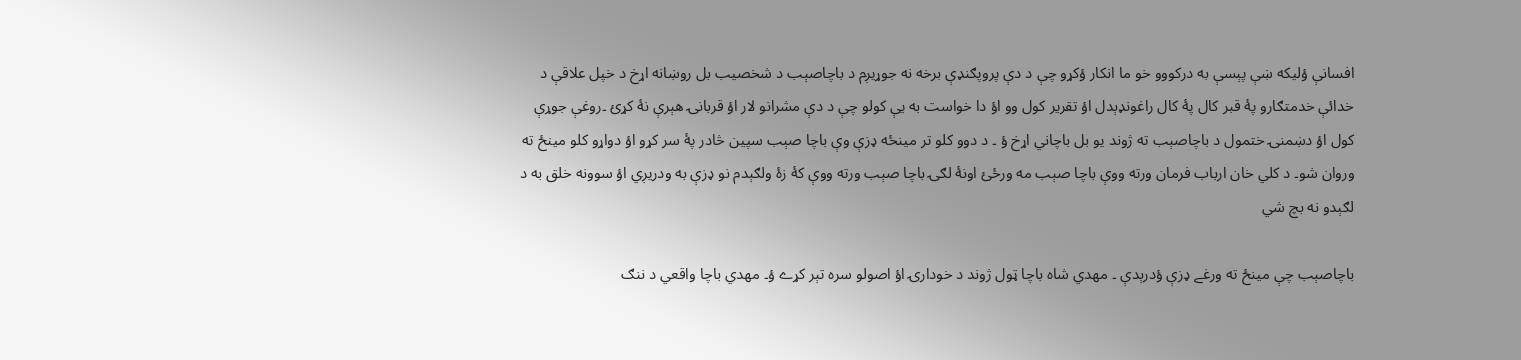افسانې ؤلیکه ښې پېسې به درکووو خو ما انکار ؤکړو چې د دې پروپګنډې برخه نه جوړیږم د باچاصېب د شخصیب بل روښانه اړخ د خپل علاقې د خدائې خدمتګارو پۀ قبر کال پۀ کال راغونډېدل اؤ تقریر کول وو اؤ دا خواست به یې کولو چې د دې مشرانو لار اؤ قربانۍ هېرې نۀ کړئ ۔روغې جوړې کول اؤ دښمنۍ ختمول د باچاصېب ته ژوند یو بل باچاني اړخ ؤ ۔ د دوو کلو تر مینځه ډزې وې باچا صېب سپین څادر پۀ سر کړو اؤ دواړو کلو مینځ ته وروان شو۔ د کلي خان ارباب فرمان ورته ووې باچا صېب مه ورځئ اونۀ لګۍ باچا صېب ورته ووې کۀ زۀ ولګېدم نو ډزې به ودریږي اؤ سوونه خلق به د لګېدو نه بچ شي

باچاصېب چې مینځ ته ورغے ډزې ؤدرېدې ۔ مهدي شاه باچا ټول ژوند د خودارۍ اؤ اصولو سره تېر کړے ؤ۔ مهدي باچا واقعي د ننګ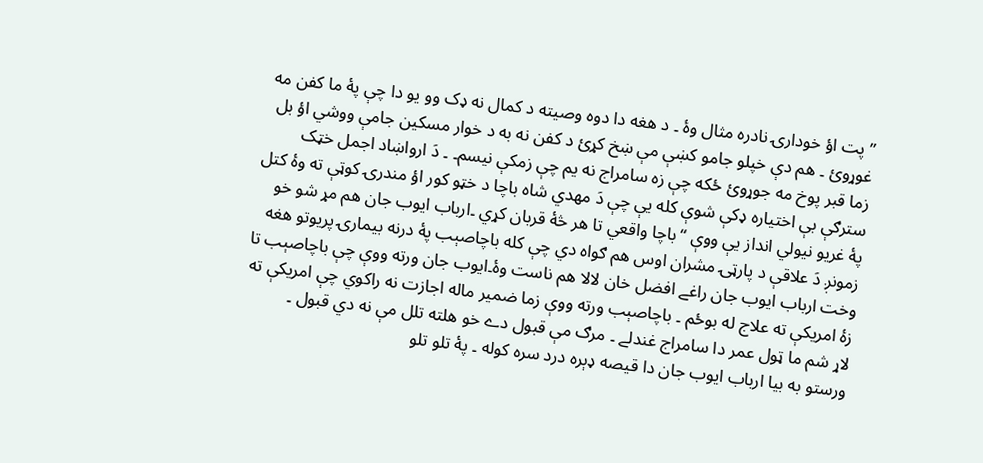” پت اؤ خودارۍ نادره مثال وۀ ۔ د هغه دا دوه وصیته د کمال نه ډک وو یو دا چې پۀ ما کفن مه غوړوئ ۔ هم دې خپلو جامو کښې مې ښخ کړئ د کفن نه به د خوار مسکین جامې ووشي اؤ بل زما قبر پوخ مه جوړوئ ځکه چې زه سامراج نه یم چې زمکې نیسم۔ ۔ دَ ارواښاد اجمل خټک سترګې بې اختیاره ډکې شوې کله یې چې دَ مهدي شاه باچا د خټو کور اؤ مندرۍ کوټې ته وۀ کتل پۀ غریو نیولي انداز یې ووې “باچا واقعي تا هر څۀ قربان کړي ۔ارباب ایوب جان هم مړ شو خو زمونږ دَ علاقې د پارټۍ مشران اوس هم ګواه دي چې کله باچاصېب پۀ درنه بیمارۍ پریوتو هغه وخت ارباب ایوب جان راغے افضل خان لالا هم ناست وۀ۔ایوب جان ورته ووې چې باچاصېب تا زۀ امریکې ته علاج له بوځم ۔ باچاصېب ورته ووې زما ضمیر ماله اجازت نه راکوي چې امریکې ته لاړ شم ما ټول عمر دا سامراج غندلے ۔ مرګ مې قبول دے خو هلته تلل مې نه دي قبول ۔ ورستو به بیا ارباب ایوب جان دا قیصه ډېره درد سره کوله ۔ پۀ تلو تلو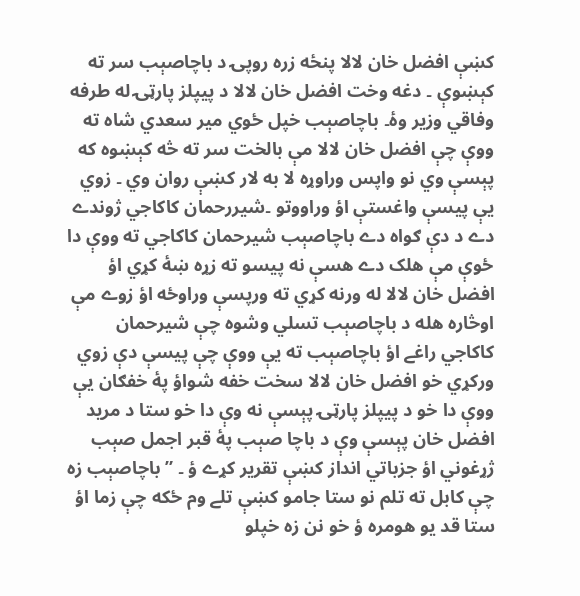کښې افضل خان لالا پنځه زره روپۍ د باچاصېب سر ته کېښوې ۔ دغه وخت افضل خان لالا د پیپلز پارټۍ له طرفه وفاقي وزیر وۀ۔ باچاصېب خپل ځوي میر سعدي شاه ته ووې چې افضل خان لالا مې بالخت سر ته څه کېښوه که پېسې وي نو واپس وراوړه لا به لار کښې روان وي ۔ زوي یې پیسې واغستې اؤ وراووتو ۔شیررحمان کاکاجي ژوندے دے د دې ګواه دے باچاصېب شیرحمان کاکاجي ته ووې دا ځوې مې هلک دے هسې نه پیسو ته زړه ښۀ کړي اؤ افضل خان لالا له ورنه کړي ته ورپسې وراوځه اؤ زوے مې اوڅاره هله د باچاصېب تسلي وشوه چې شیرحمان کاکاجي راغے اؤ باچاصېب ته یې ووې چې پیسې دې زوي ورکړي خو افضل خان لالا سخت خفه شواؤ پۀ خفګان یې ووې دا خو د پیپلز پارټۍ پېسې نه وې دا خو ستا د مرید افضل خان پېسې وې د باچا صېب پۀ قبر اجمل صېب ژړغوني اؤ جزباتي انداز کښې تقریر کړے ؤ ۔ ” باچاصېب زه چې کابل ته تلم نو ستا جامو کښې تلے وم ځکه چې زما اؤ ستا قد یو هومره ؤ خو نن زه خپلو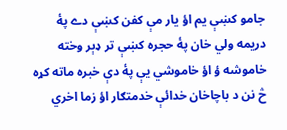جامو کښې یم اؤ یار مې کفن کښې دے پۀ دریمه ولي خان پۀ حجره کښې تر ډېر وخته خاموشه ؤ اؤ خاموشي یې پۀ دې خبره ماته کړه څ نن د باچاخان خدائې خدمتګار اؤ زما اخري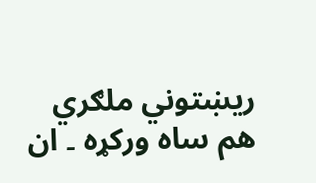ریښتوني ملګري هم ساه ورکړه ۔ ان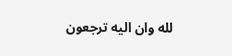لله وان الیه ترجعون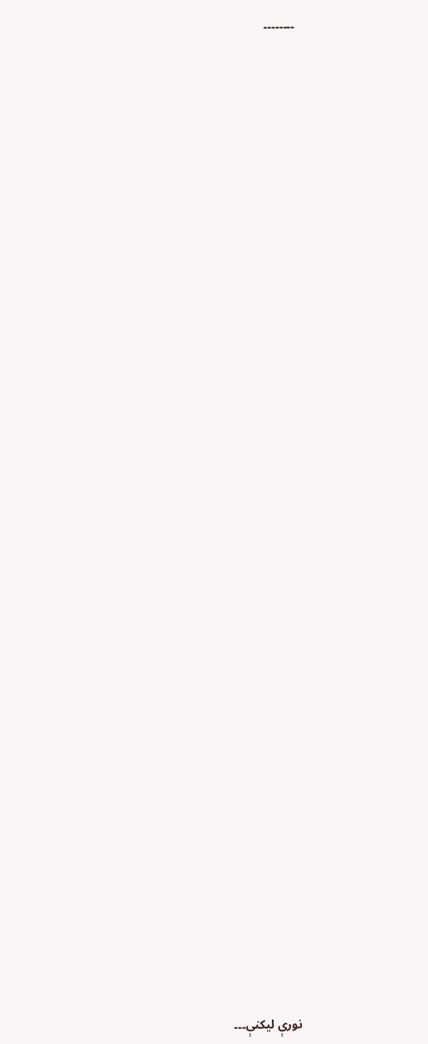۔۔۔۔۔۔۔۔







































نورې ليکنې۔۔۔